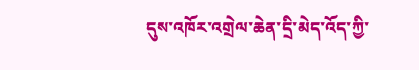དུས་འཁོར་འགྲེལ་ཆེན་དྲི་མེད་འོད་ཀྱི་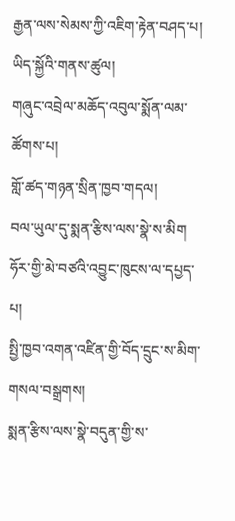རྒྱན་ལས་སེམས་ཀྱི་འཇིག་རྟེན་བཤད་པ།
ཡིད་སྐྱོའི་གནས་ཚུལ།
གཞུང་འབྲེལ་མཆོད་འབུལ་སྨོན་ལམ་ཚོགས་པ།
གློ་ཚད་གཉན་སྲིན་ཁྱབ་གདལ།
བལ་ཡུལ་དུ་སྨན་རྩིས་ལས་སྣེ་ས་མིག
ཧོར་གྱི་མེ་བཙའི་འབྱུང་ཁུངས་ལ་དཔྱད་པ།
སྤྱི་ཁྱབ་འགན་འཛིན་གྱི་བོད་དྲུང་ས་མིག་གསལ་བསྒྲགས།
སྨན་རྩིས་ལས་སྣེ་བདུན་གྱི་ས་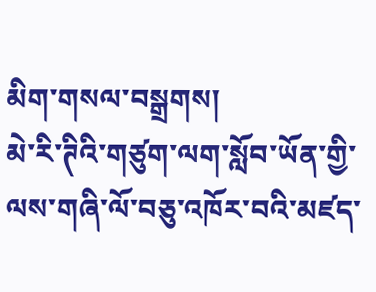མིག་གསལ་བསྒྲགས།
མེ་རི་ཊིའི་གཙུག་ལག་སློབ་ཡོན་གྱི་ལས་གཞི་ལོ་བཅུ་འཁོར་བའི་མཛད་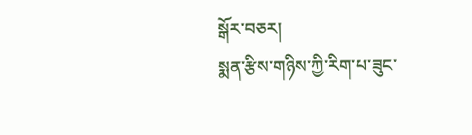སྒོར་བཅར།
སྨན་རྩིས་གཉིས་ཀྱི་རིག་པ་ཟུང་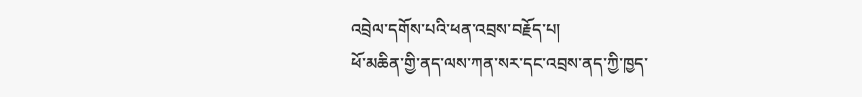འབྲེལ་དགོས་པའི་ཕན་འབྲས་བརྗོད་པ།
ཕོ་མཆིན་གྱི་ནད་ལས་ཀན་སར་དང་འབྲས་ནད་ཀྱི་ཁྱད་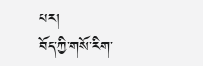པར།
བོད་ཀྱི་གསོ་རིག་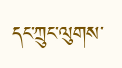དང་ཀྲུང་ལུགས་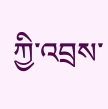ཀྱི་འབྲས་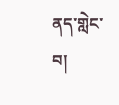ནད་གླེང་བ།